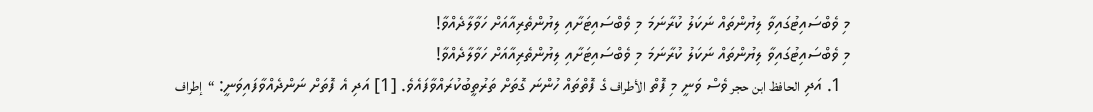މި ވެބްސައިޓުގައިވާ ލިޔުންތައް ނަކަލު ކުރާނަމަ މި ވެބްސައިޓަށާއި ލިޔުންތެރިއާއަށް ހަވާލާދެއްވާ!
މި ވެބްސައިޓުގައިވާ ލިޔުންތައް ނަކަލު ކުރާނަމަ މި ވެބްސައިޓަށާއި ލިޔުންތެރިއާއަށް ހަވާލާދެއްވާ!
  1. އަދި الحافظ ابن حجر ވެސް ވަނީ މި ފޮތް الأطراف ގެ ފޮތްތައް ހުންނަ ގޮތަށް ތަރުތީބުކުރައްވާފައެވެ. [1] އަދި އެ ފޮތަށް ނަންދެއްވާފައިވަނީ: “إطراف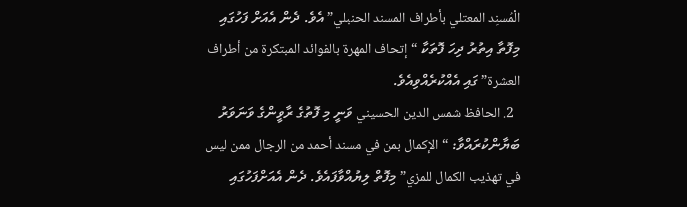الْمُسنِد المعتلي بأطراف المسند الحنبلي” އެވެ. ދެން އެއަށް ފަހުގައި މިފޮތާ އިތުރު ދިހަ ފޮތަކާ “إتحاف المهرة بالفوائد المبتكرة من أطراف العشرة” ގައި އެއްކުރެއްވިއެވެ.
  2. الحافظ شمس الدين الحسيني ވަނީ މި ފޮތުގެ ރާވީންގެ ވަނަވަރު ބަޔާންކުރައްވާ: “الإكمال بمن في مسند أحمد من الرجال ممن ليس في تهذيب الكمال للمزي” މިފޮތް ލިޔުއްވާފައެވެ. ދެން އެއަށްފަހުގައި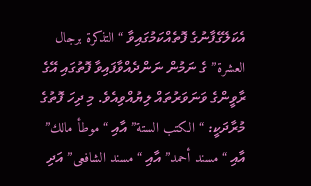އެކަލޭގެފާނުގެ ފޮތެއްކަމުގައިވާ “التذكرة برجال العشرة” ގެ ނަމުން ނަންދެއްވާފައިވާ ފޮތުގައި އޭގެ ރާވީންގެ ވަނަވަރުތައް ލިޔުއްވިއެވެ. މި ދިހަ ފޮތުގެ މުރާދަކީ: “الكتب الستة” އާއި “موطأ مالك” އާއި “مسند أحمد” އާއި “مسند الشافعى” އަދި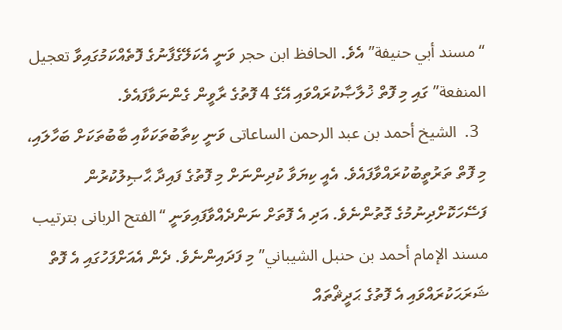“مسند أبي حنيفة” އެވެ. الحافظ ابن حجر ވަނީ އެކަލޭގެފާނުގެ ފޮތެއްކަމުގައިވާ تعجيل المنفعة” ގައި މި ފޮތް ޚުލާޞާކުރައްވައި އޭގެ 4 ފޮތުގެ ރާވީން ގެންނަވާފައެވެ.
  3.  الشيخ أحمد بن عبد الرحمن الساعاتى ވަނީ ކިތާބުތަކަކާއި ބާބުތަކަށް ބަހާލައި، މި ފޮތް ތަރުތީބުކުރައްވާފައެވެ. އެއީ ކިޔަވާ ކުދިންނަށް މި ފޮތުގެ ފައިދާ ޙާޞިލުކުރުން ފަސޭހަކޮށްދިނުމުގެ ގޮތުންނެވެ. އަދި އެ ފޮތަށް ނަންދެއްވާފައިވަނީ “الفتح الربانى بترتيب مسند الإمام أحمد بن حنبل الشيباني” މި ފަދައިންނެވެ. ދެން އެއަށްފަހުގައި އެ ފޮތް ޝަރަޙަކުރައްވައި އެ ފޮތުގެ ޙަދީޘްތައް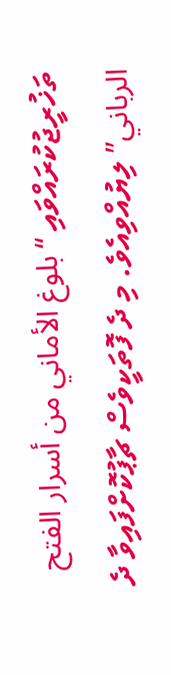ތަޚުރީޖުކުރައްވައި “بلوغ الأماني من أسرار الفتح الرباني” ލިޔުއްވިއެވެ. މި ދެ ފޮތަކީވެސް ޗާޕުކޮށްފައިވާ ދެ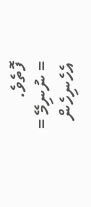ފޮތެވެ.
= ނުނިމޭ =
އެހެނިހެން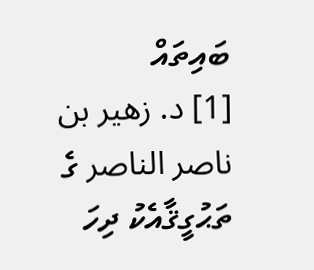ބައިތައް
[1] د. زهير بن ناصر الناصر ގެ ތަޙުގީޤާއެކު ދިހަ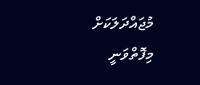މުޖައްދަލަކަށް މިފޮތްވަނީ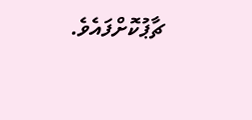ޗާޕުކޮށްފައެވެ.